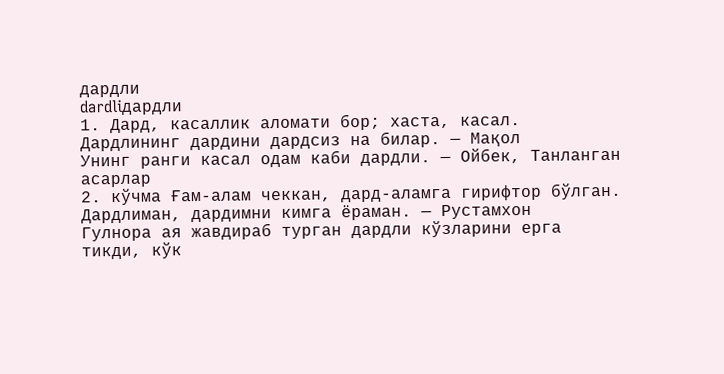дардли
dardliдардли
1. Дард, касаллик аломати бор; хаста, касал.
Дардлининг дардини дардсиз на билар. — Мақол
Унинг ранги касал одам каби дардли. — Ойбек, Танланган асарлар
2. кўчма Ғам-алам чеккан, дард-аламга гирифтор бўлган.
Дардлиман, дардимни кимга ёраман. — Рустамхон
Гулнора ая жавдираб турган дардли кўзларини ерга тикди, кўк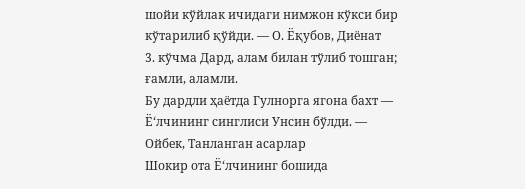шойи кўйлак ичидаги нимжон кўкси бир кўтарилиб қўйди. — О. Ёқубов, Диёнат
3. кўчма Дард, алам билан тўлиб тошган; ғамли, аламли.
Бу дардли ҳаётда Гулнорга ягона бахт — Ёʻлчининг синглиси Унсин бўлди. — Ойбек, Танланган асарлар
Шокир ота Ёʻлчининг бошида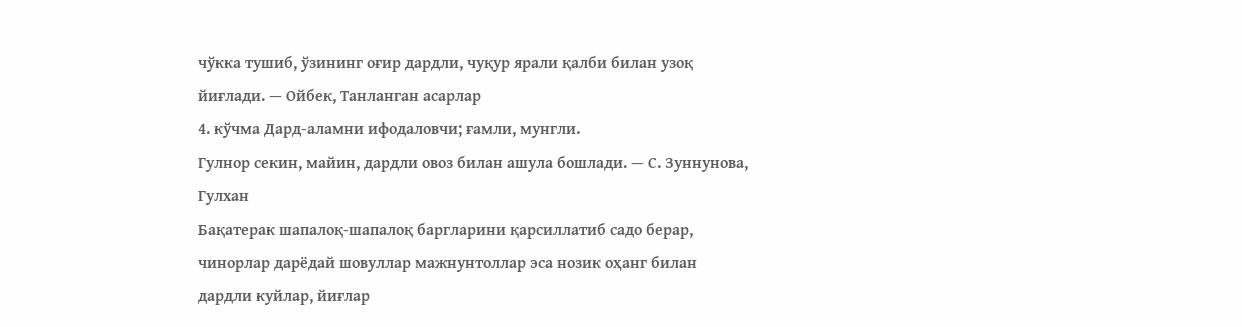чўкка тушиб, ўзининг оғир дардли, чуқур ярали қалби билан узоқ йиғлади. — Ойбек, Танланган асарлар
4. кўчма Дард-аламни ифодаловчи; ғамли, мунгли.
Гулнор секин, майин, дардли овоз билан ашула бошлади. — С. Зуннунова, Гулхан
Бақатерак шапалоқ-шапалоқ баргларини қарсиллатиб садо берар, чинорлар дарёдай шовуллар мажнунтоллар эса нозик оҳанг билан дардли куйлар, йиғлар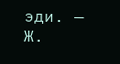эди. — Ж.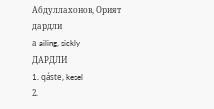Абдуллахонов, Орият
дардли
а ailing, sickly
ДАРДЛИ
1. qáste, kesel
2.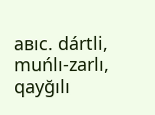авıс. dártli, muńlı-zarlı, qayğılı